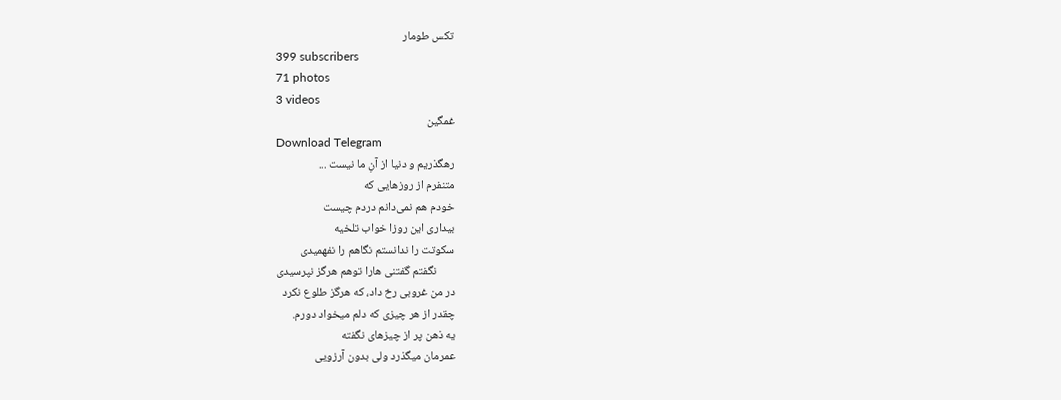تکس طومار
399 subscribers
71 photos
3 videos
غمگین
Download Telegram
رهگذریم و دنیا از آنِ ما نیست ...
متنفرم از روزهایی که
خودم هم نمی‌دانم دردم چیست
بیداری این روزا خواب تلخیه
سکوتت را ندانستم نگاهم را نفهمیدی
       نگفتم گفتنی هارا توهم هرگز نپرسیدی
در من غروبی رخ داد، که هرگز طلوع نکرد
چقدر از هر چیزی که دلم میخواد دورم.
یه ذهن پر از چیزهای نگفته
عمرمان میگذرد ولی بدون آرزویی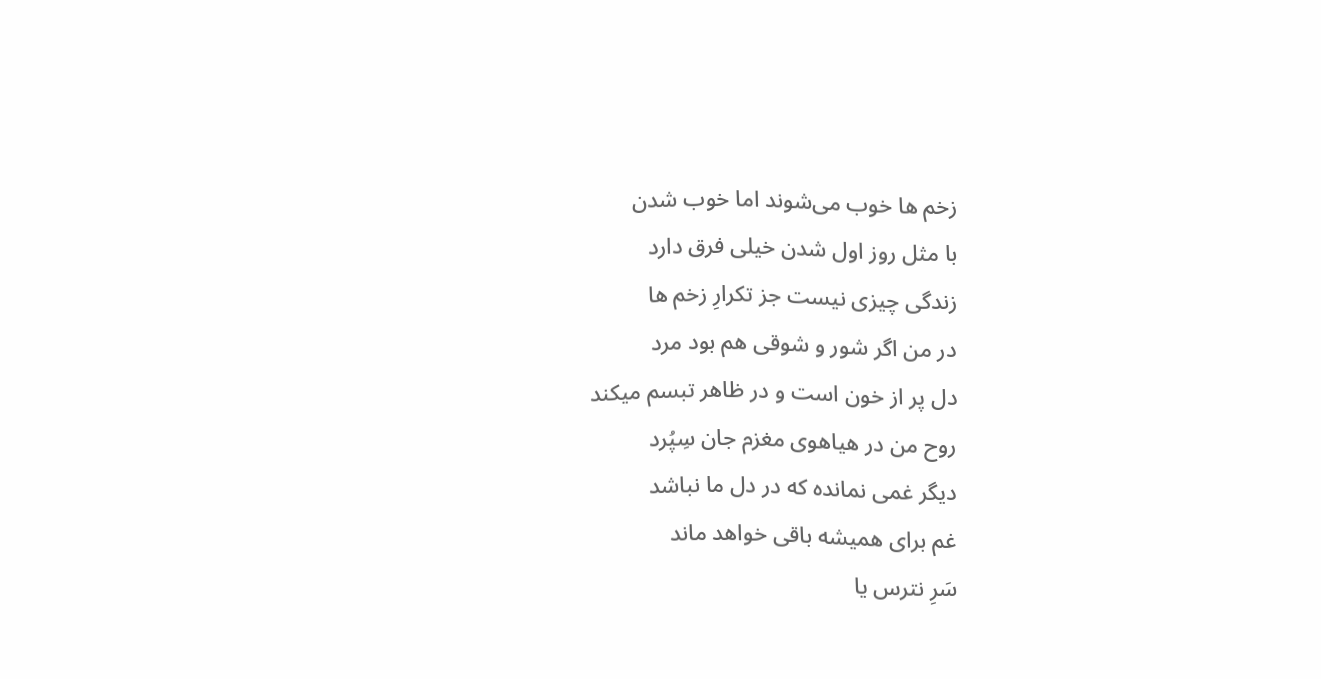زخم ها خوب می‌شوند اما خوب شدن
با مثل روز اول شدن خیلی فرق دارد
زندگی چیزی نیست جز تکرارِ زخم ها
در من اگر شور و شوقی هم بود مرد
دل پر از خون است و در ظاهر تبسم میکند
روح من در هیاهوی مغزم جان سِپُرد
دیگر غمی نمانده که در دل ما نباشد
غم برای هميشه باقی خواهد ماند
سَرِ نترس یا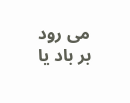می‌ رود بر باد یا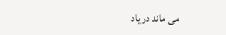می ماند در یاد